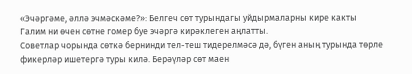«Эчәргәме, әллә эчмәскәме?»: Белгеч сөт турындагы уйдырмаларны кире какты
Галим ни өчен сөтне гомер буе эчәргә кирәклеген аңлатты.
Советлар чорында сөткә бернинди тел-теш тидерелмәсә дә, бүген аның турында төрле фикерләр ишетергә туры килә. Берәүләр сөт маен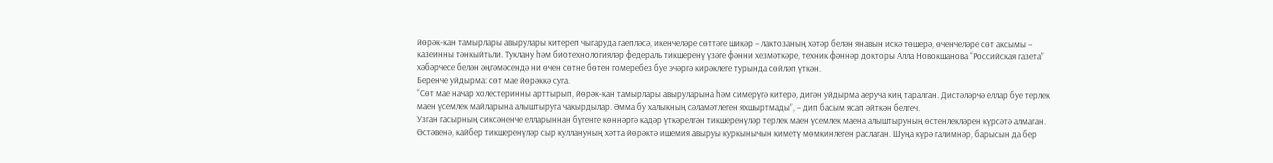йөрәк-кан тамырлары авырулары китереп чыгаруда гаепләсә, икенчеләре сөттәге шикәр – лактозаның хәтәр белән янавын искә төшерә, өченчеләре сөт аксымы – казеинны тәнкыйтьли. Туклану һәм биотехнологияләр федераль тикшеренү үзәге фәнни хезмәткәре, техник фәннәр докторы Алла Новокшанова “Российская газета” хәбәрчесе белән әңгәмәсендә ни өчен сөтне бөтен гомеребез буе эчәргә кирәклеге турында сөйләп үткән.
Беренче уйдырма: сөт мае йөрәккә суга.
“Сөт мае начар холестеринны арттырып, йөрәк-кан тамырлары авыруларына һәм симерүгә китерә, дигән уйдырма аеруча киң таралган. Дистәләрчә еллар буе терлек маен үсемлек майларына алыштыруга чакырдылар. Әмма бу халыкның сәламәтлеген яхшыртмады”, – дип басым ясап әйткән белгеч.
Узган гасырның сиксәненче елларыннан бүгенге көннәргә кадәр үткәрелгән тикшеренүләр терлек маен үсемлек маена алыштыруның өстенлекләрен күрсәтә алмаган. Өстәвенә, кайбер тикшеренүләр сыр куллануның хәтта йөрәктә ишемия авыруы куркынычын киметү мөмкинлеген раслаган. Шуңа күрә галимнәр, барысын да бер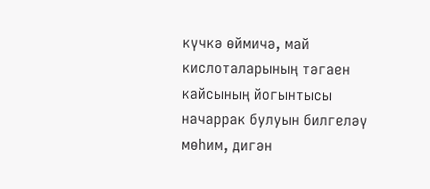күчкә өймичә, май кислоталарының тәгаен кайсының йогынтысы начаррак булуын билгеләү мөһим, дигән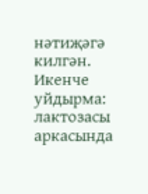нәтиҗәгә килгән.
Икенче уйдырма: лактозасы аркасында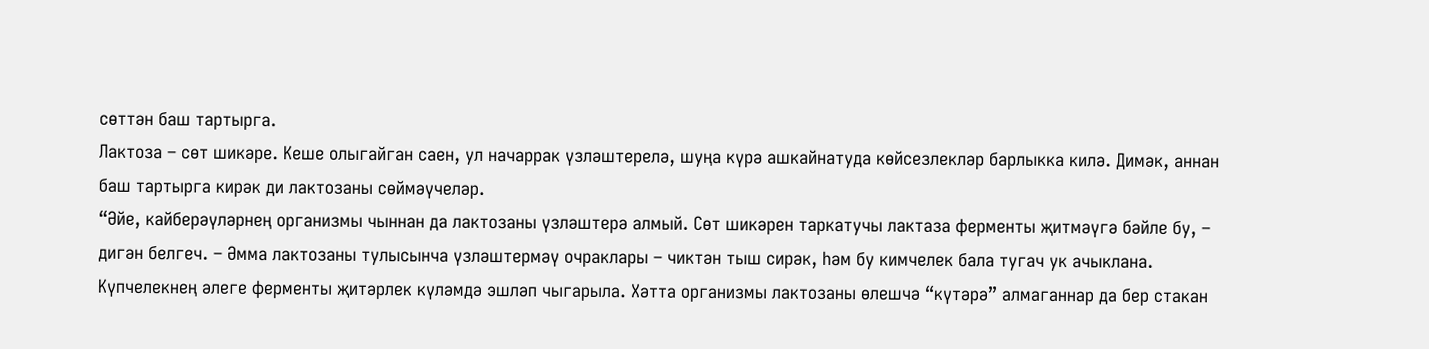сөттән баш тартырга.
Лактоза – сөт шикәре. Кеше олыгайган саен, ул начаррак үзләштерелә, шуңа күрә ашкайнатуда көйсезлекләр барлыкка килә. Димәк, аннан баш тартырга кирәк ди лактозаны сөймәүчеләр.
“Әйе, кайберәүләрнең организмы чыннан да лактозаны үзләштерә алмый. Сөт шикәрен таркатучы лактаза ферменты җитмәүгә бәйле бу, – дигән белгеч. – Әмма лактозаны тулысынча үзләштермәү очраклары – чиктән тыш сирәк, һәм бу кимчелек бала тугач ук ачыклана. Күпчелекнең әлеге ферменты җитәрлек күләмдә эшләп чыгарыла. Хәтта организмы лактозаны өлешчә “күтәрә” алмаганнар да бер стакан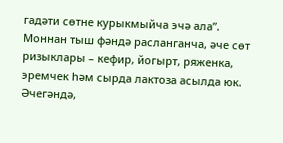гадәти сөтне курыкмыйча эчә ала”.
Моннан тыш фәндә расланганча, әче сөт ризыклары – кефир, йогырт, ряженка, эремчек һәм сырда лактоза асылда юк. Әчегәндә,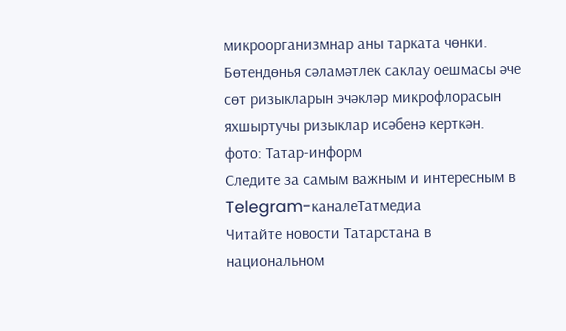микроорганизмнар аны тарката чөнки. Бөтендөнья сәламәтлек саклау оешмасы әче сөт ризыкларын эчәкләр микрофлорасын яхшыртучы ризыклар исәбенә керткән.
фото: Татар-информ
Следите за самым важным и интересным в Telegram-каналеТатмедиа
Читайте новости Татарстана в национальном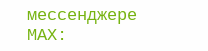мессенджере MАХ: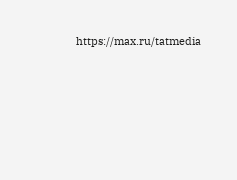https://max.ru/tatmedia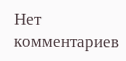Нет комментариев